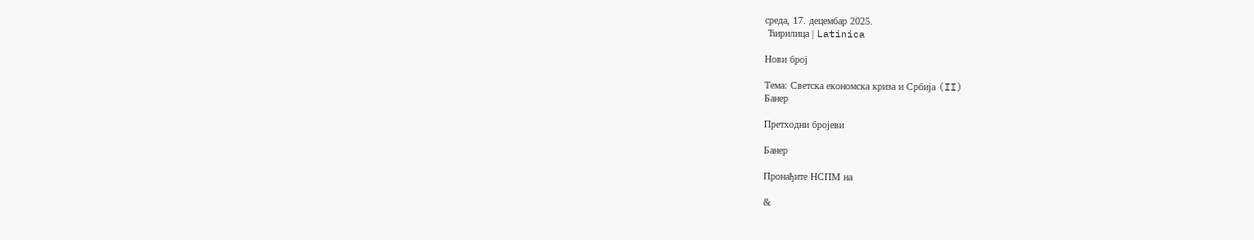среда, 17. децембар 2025.
 Ћирилица | Latinica

Нови број

Тема: Светска економска криза и Србија (II)
Банер

Претходни бројеви

Банер

Пронађите НСПМ на

&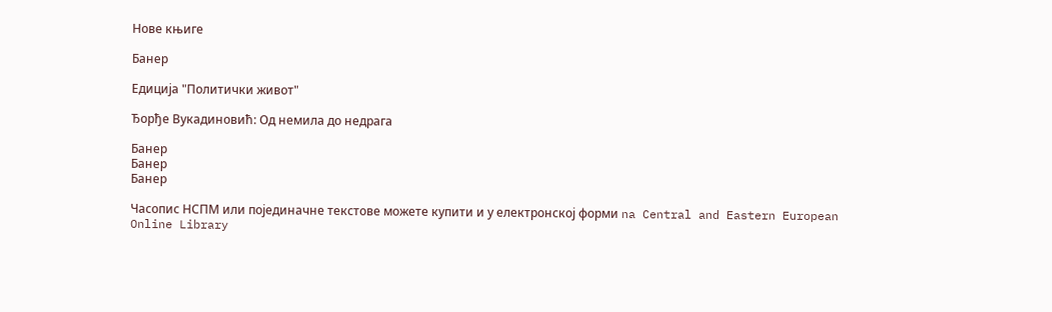Нове књиге

Банер

Едиција "Политички живот"

Ђорђе Вукадиновић: Од немила до недрага

Банер
Банер
Банер

Часопис НСПМ или појединачне текстове можете купити и у електронској форми na Central and Eastern European Online Library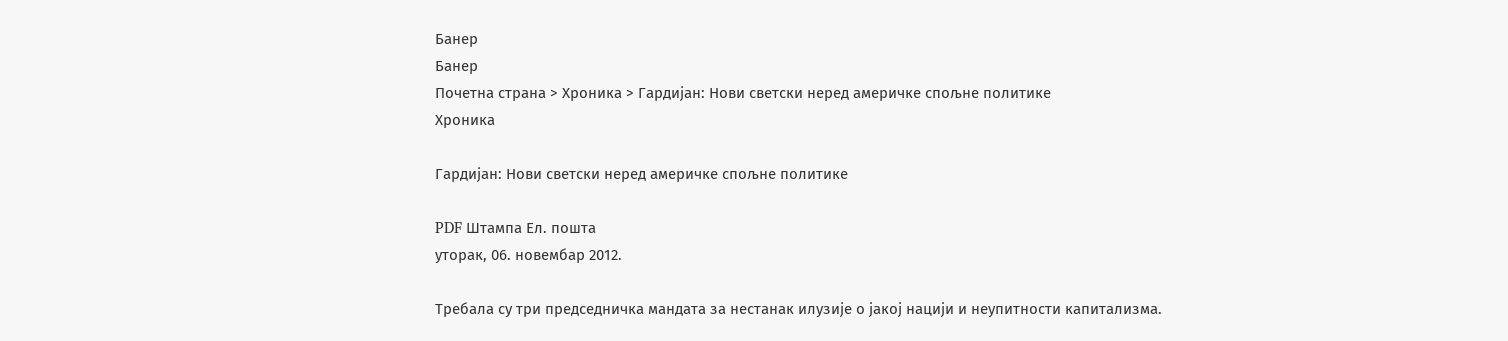Банер
Банер
Почетна страна > Хроника > Гардијан: Нови светски неред америчке спољне политике
Хроника

Гардијан: Нови светски неред америчке спољне политике

PDF Штампа Ел. пошта
уторак, 06. новембар 2012.

Требала су три председничка мандата за нестанак илузије о јакој нацији и неупитности капитализма.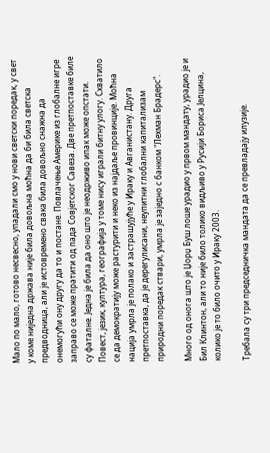Мало по мало, готово несвесно, упадали смо у нови светски поредак, у свет у коме ниједна држава није била довољна моћна да би била светска предводница, али је истовремено свака била довољно снажна да онемогући ону другу да то и постане. Повлачење Америке из глобалне игре заправо се може пратити од пада Совјетског Савеза. Две претпоставке биле су фаталне. Једна је била да оно што је неодрживо ипак може опстати. Повест, језик, култура, географија у томе нису играли битну улогу. Схватило се да демократију може растурити и неко из најдаље провинције. Моћна нација умрла је полако и застрашујуће у Ираку и Авганистану. Друга претпоставка, да је дерегулисани, неупитни глобални капитализам природни поредак ствари, умрла је заједно с банком "Лехман Брадерс".

Много од онога што је Џорџ Буш лоше урадио у првом мандату, урадио је и Бил Клинтон, али то није било толико видљиво у Русији Бориса Јелцина, колико је то било очито у Ираку 2003.

Требала су три председничка мандата да се превладају илузије.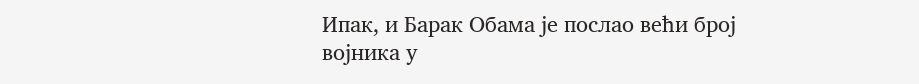Ипак, и Барак Обама је послао већи број војника у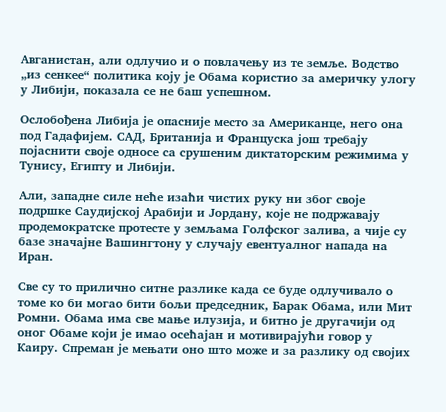Авганистан, али одлучио и о повлачењу из те земље. Водство „из сенкее“ политика коју је Обама користио за америчку улогу у Либији, показала се не баш успешном.

Ослобођена Либија је опасније место за Американце, него она под Гадафијем. САД, Британија и Француска још требају појаснити своје односе са срушеним диктаторским режимима у Тунису, Египту и Либији.

Али, западне силе неће изаћи чистих руку ни због своје подршке Саудијској Арабији и Јордану, које не подржавају продемократске протесте у земљама Голфског залива, а чије су базе значајне Вашингтону у случају евентуалног напада на Иран.

Све су то прилично ситне разлике када се буде одлучивало о томе ко би могао бити бољи председник, Барак Обама, или Мит Ромни. Обама има све мање илузија, и битно је другачији од оног Обаме који је имао осећајан и мотивирајући говор у Каиру. Спреман је мењати оно што може и за разлику од својих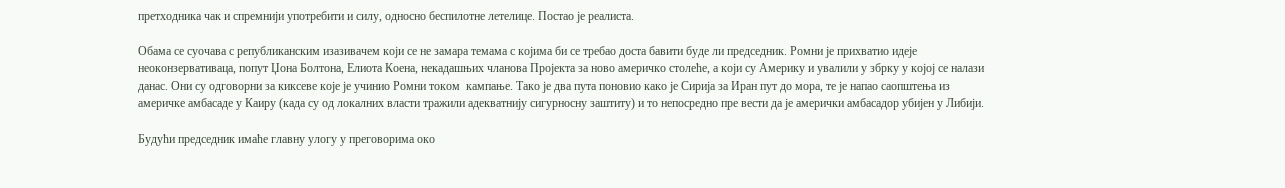претходника чак и спремнији употребити и силу, односно беспилотне летелице. Постао је реалиста.

Обама се суочава с републиканским изазивачем који се не замара темама с којима би се требао доста бавити буде ли председник. Ромни је прихватио идеје неоконзервативаца, попут Џона Болтона, Елиота Коена, некадашњих чланова Пројекта за ново америчко столеће, а који су Америку и увалили у збрку у којој се налази данас. Они су одговорни за киксеве које је учинио Ромни током  кампање. Тако је два пута поновио како је Сирија за Иран пут до мора, те је напао саопштења из америчке амбасаде у Каиру (када су од локалних власти тражили адекватнију сигурносну заштиту) и то непосредно пре вести да је амерички амбасадор убијен у Либији.

Будући председник имаће главну улогу у преговорима око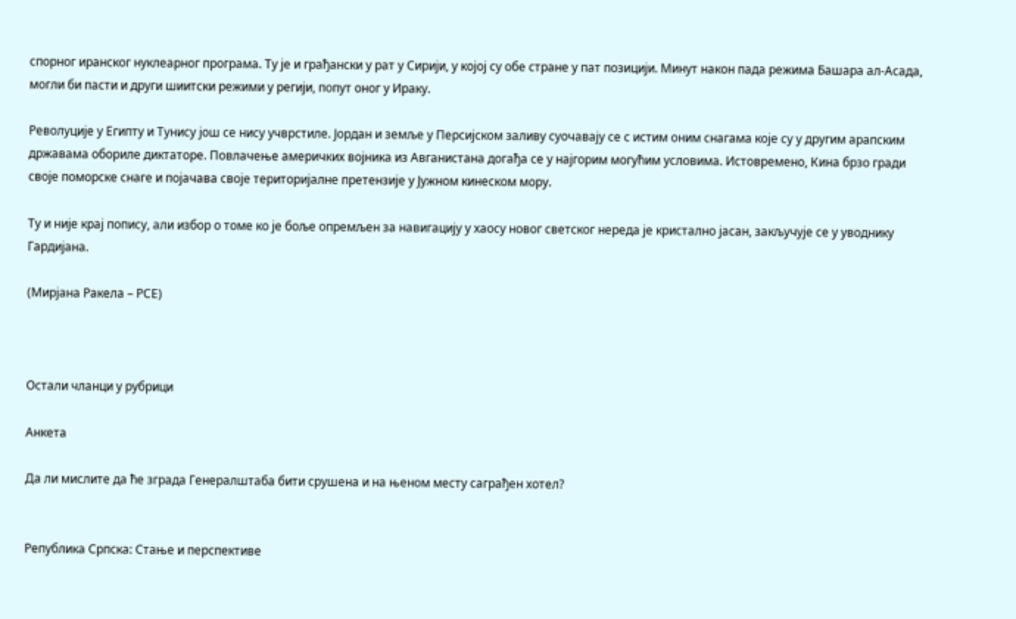спорног иранског нуклеарног програма. Ту је и грађански у рат у Сирији, у којој су обе стране у пат позицији. Минут након пада режима Башара ал-Асада, могли би пасти и други шиитски режими у регији, попут оног у Ираку.

Револуције у Египту и Тунису још се нису учврстиле. Јордан и земље у Персијском заливу суочавају се с истим оним снагама које су у другим арапским државама обориле диктаторе. Повлачење америчких војника из Авганистана догађа се у најгорим могућим условима. Истовремено, Кина брзо гради своје поморске снаге и појачава своје територијалне претензије у Јужном кинеском мору.

Ту и није крај попису, али избор о томе ко је боље опремљен за навигацију у хаосу новог светског нереда је кристално јасан, закључује се у уводнику Гардиjана.

(Мирјана Ракела – РСЕ)



Остали чланци у рубрици

Анкета

Да ли мислите да ће зграда Генералштаба бити срушена и на њеном месту саграђен хотел?


Република Српска: Стање и перспективе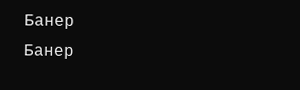Банер
Банер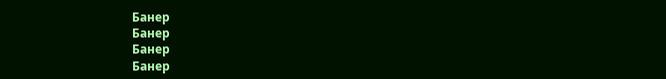Банер
Банер
Банер
Банер